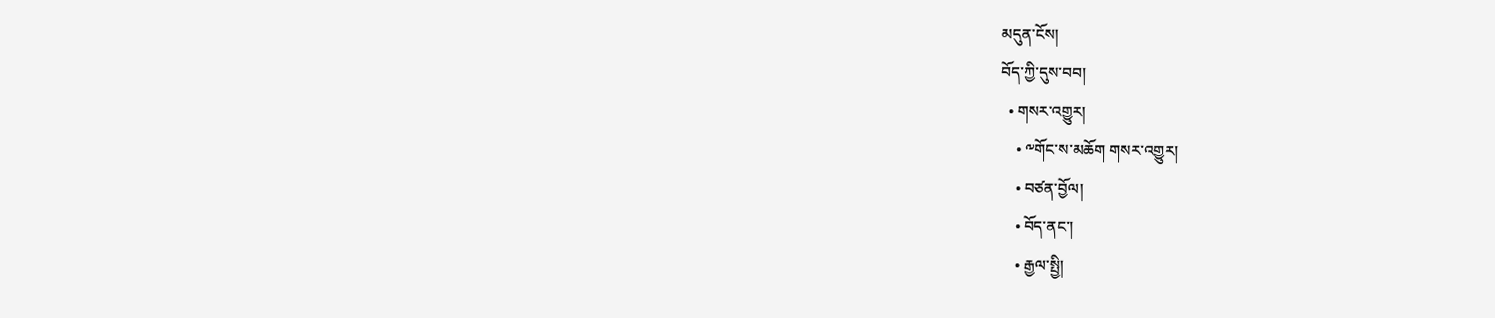མདུན་ངོས།
བོད་ཀྱི་དུས་བབ།
  • གསར་འགྱུར།
    • ༸གོང་ས་མཆོག གསར་འགྱུར།
    • བཙན་བྱོལ།
    • བོད་ནང་།
    • རྒྱལ་སྤྱི།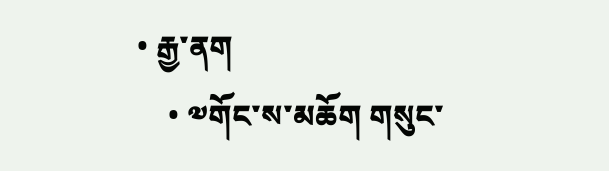• རྒྱ་ནག
    • ༧གོང་ས་མཆོག གསུང་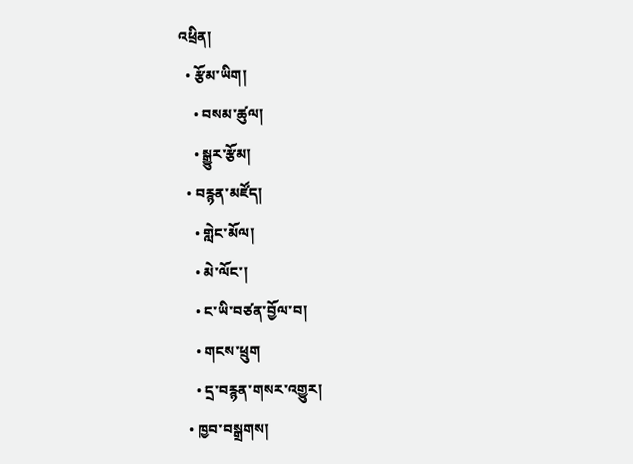འཕྲིན།
  • རྩོམ་ཡིག།
    • བསམ་ཚུལ།
    • སྒྱུར་རྩོམ།
  • བརྙན་མཛོད།
    • གླེང་མོལ།
    • མེ་ལོང་།
    • ང་ཡི་བཙན་བྱོལ་བ།
    • གངས་ཕྲུག
    • དྲ་བརྙན་གསར་འགྱུར།
  • ཁྱབ་བསྒྲགས།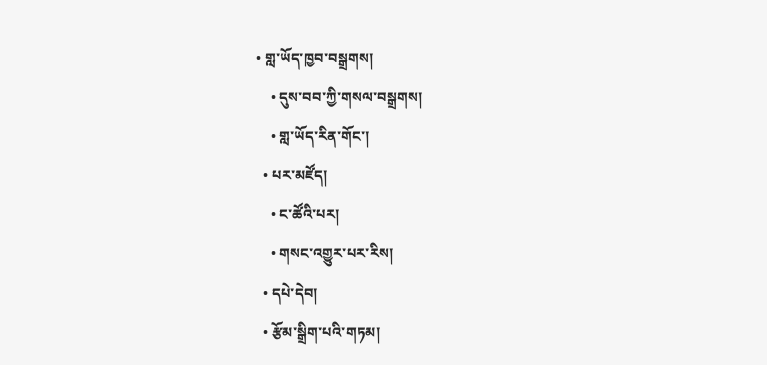• གླ་ཡོད་ཁྱབ་བསྒྲགས།
    • དུས་བབ་ཀྱི་གསལ་བསྒྲགས།
    • གླ་ཡོད་རིན་གོང་།
  • པར་མཛོད།
    • ང་ཚོའི་པར།
    • གསང་འགྱུར་པར་རིས།
  • དཔེ་དེབ།
  • རྩོམ་སྒྲིག་པའི་གཏམ།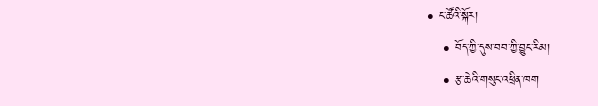• ང་ཚོའི་སྐོར།
    • བོད་ཀྱི་དུས་བབ་ཀྱི་བྱུང་རིམ།
    • རྩ་ཆེའི་གསུང་འཕྲིན་ཁག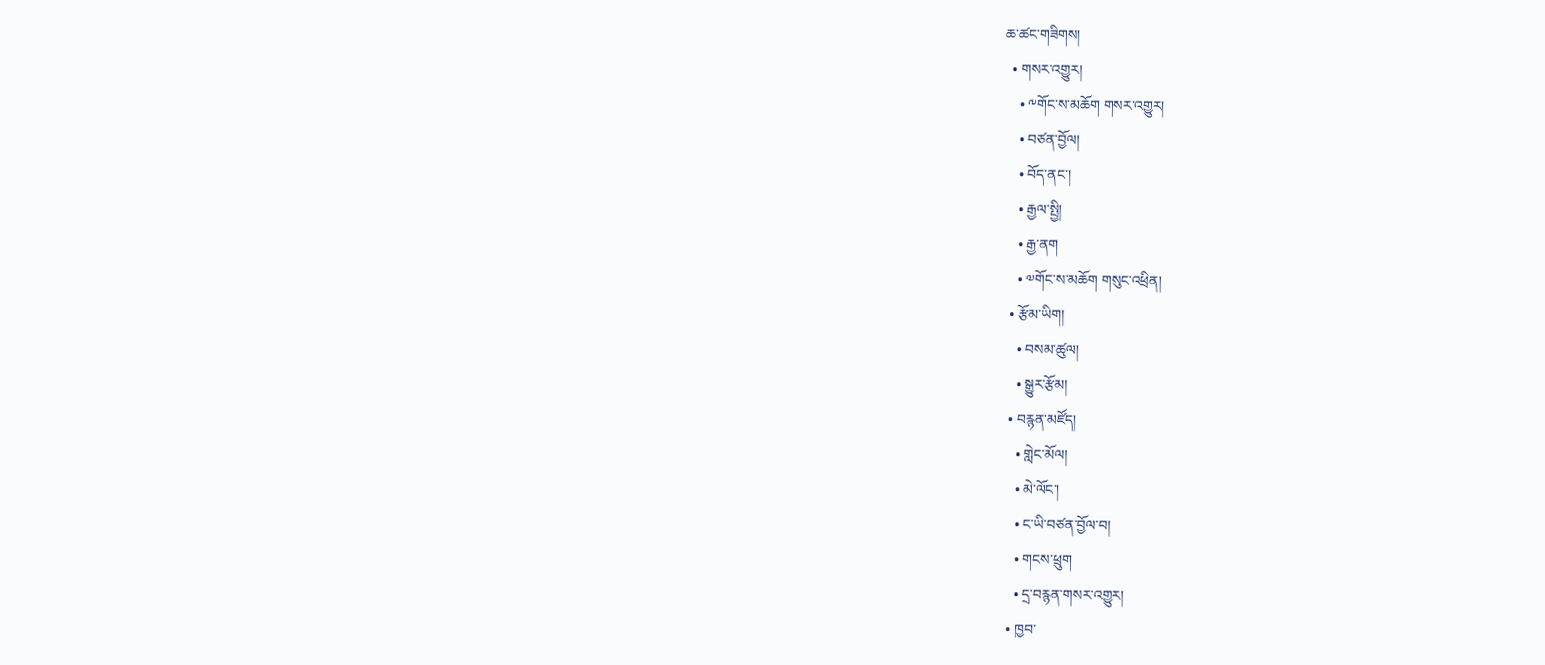ཆ་ཚང་གཟིགས།
  • གསར་འགྱུར།
    • ༸གོང་ས་མཆོག གསར་འགྱུར།
    • བཙན་བྱོལ།
    • བོད་ནང་།
    • རྒྱལ་སྤྱི།
    • རྒྱ་ནག
    • ༧གོང་ས་མཆོག གསུང་འཕྲིན།
  • རྩོམ་ཡིག།
    • བསམ་ཚུལ།
    • སྒྱུར་རྩོམ།
  • བརྙན་མཛོད།
    • གླེང་མོལ།
    • མེ་ལོང་།
    • ང་ཡི་བཙན་བྱོལ་བ།
    • གངས་ཕྲུག
    • དྲ་བརྙན་གསར་འགྱུར།
  • ཁྱབ་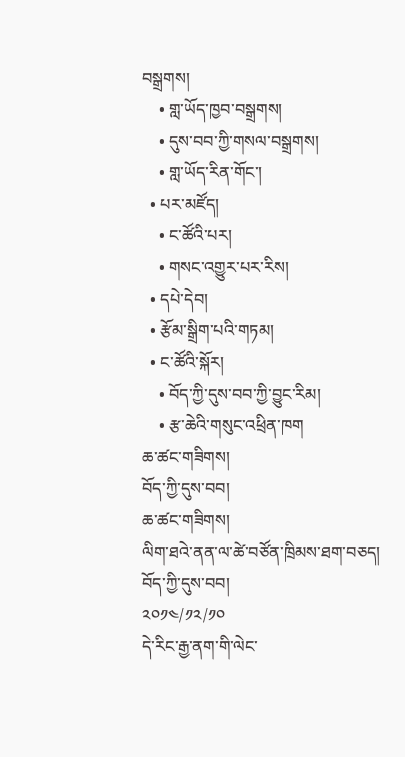བསྒྲགས།
    • གླ་ཡོད་ཁྱབ་བསྒྲགས།
    • དུས་བབ་ཀྱི་གསལ་བསྒྲགས།
    • གླ་ཡོད་རིན་གོང་།
  • པར་མཛོད།
    • ང་ཚོའི་པར།
    • གསང་འགྱུར་པར་རིས།
  • དཔེ་དེབ།
  • རྩོམ་སྒྲིག་པའི་གཏམ།
  • ང་ཚོའི་སྐོར།
    • བོད་ཀྱི་དུས་བབ་ཀྱི་བྱུང་རིམ།
    • རྩ་ཆེའི་གསུང་འཕྲིན་ཁག
ཆ་ཚང་གཟིགས།
བོད་ཀྱི་དུས་བབ།
ཆ་ཚང་གཟིགས།
ལིག་ཐའེ་ནན་ལ་ཚེ་བཙོན་ཁྲིམས་ཐག་བཅད།
བོད་ཀྱི་དུས་བབ།
༢༠༡༤/༡༢/༡༠
དེ་རིང་རྒྱ་ནག་གི་ལེང་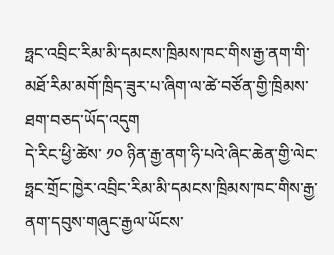ཧྥང་འབྲིང་རིམ་མི་དམངས་ཁྲིམས་ཁང་གིས་རྒྱ་ནག་གི་མཐོ་རིམ་མགོ་ཁྲིད་ཟུར་པ་ཞིག་ལ་ཚེ་བཙོན་གྱི་ཁྲིམས་ཐག་བཅད་ཡོད་འདུག
དེ་རིང་ཕྱི་ཚེས་ ༡༠ ཉིན་རྒྱ་ནག་ཧི་པའེ་ཞིང་ཆེན་གྱི་ལེང་ཧྥང་གྲོང་ཁྱེར་འབྲིང་རིམ་མི་དམངས་ཁྲིམས་ཁང་གིས་རྒྱ་ནག་དབུས་གཞུང་རྒྱལ་ཡོངས་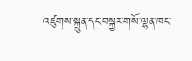འཛུགས་སྐྲུན་དང་བསྐྱར་གསོ་ལྷན་ཁང་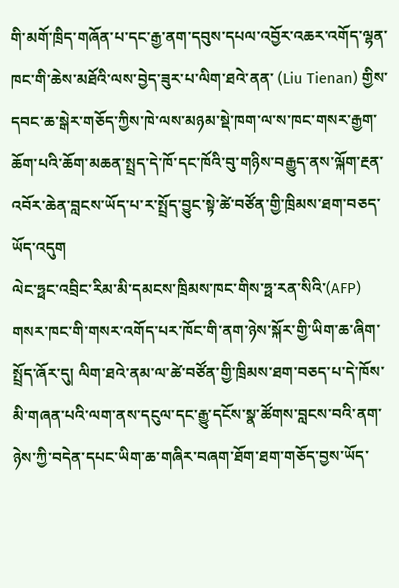གི་མགོ་ཁྲིད་གཞོན་པ་དང་རྒྱ་ནག་དབུས་དཔལ་འབྱོར་འཆར་འགོད་ལྷན་ཁང་གི་ཆེས་མཐོའི་ལས་བྱེད་ཟུར་པ་ལིག་ཐའེ་ནན་ (Liu Tienan) གྱིས་དབང་ཆ་སྒེར་གཅོད་ཀྱིས་ཁེ་ལས་མཉམ་སྡེ་ཁག་ལ་ས་ཁང་གསར་རྒྱག་ཆོག་པའི་ཆོག་མཆན་སྤྲད་དེ་ཁོ་དང་ཁོའི་བུ་གཉིས་བརྒྱུད་ནས་ལྐོག་རྔན་འབོར་ཆེན་བླངས་ཡོད་པ་ར་སྤྲོད་བྱུང་སྟེ་ཚེ་བཙོན་གྱི་ཁྲིམས་ཐག་བཅད་ཡོད་འདུག
ལེང་ཧྥང་འབྲིང་རིམ་མི་དམངས་ཁྲིམས་ཁང་གིས་ཧྥ་རན་སིའི་(AFP) གསར་ཁང་གི་གསར་འགོད་པར་ཁོང་གི་ནག་ཉེས་སྐོར་གྱི་ཡིག་ཆ་ཞིག་སྤྲོད་ཞོར་དུ། ལིག་ཐའེ་ནམ་ལ་ཚེ་བཙོན་གྱི་ཁྲིམས་ཐག་བཅད་པ་དེ་ཁོས་མི་གཞན་པའི་ལག་ནས་དངུལ་དང་རྒྱུ་དངོས་སྣ་ཚོགས་བླངས་བའི་ནག་ཉེས་ཀྱི་བདེན་དཔང་ཡིག་ཆ་གཞིར་བཞག་ཐོག་ཐག་གཅོད་བྱས་ཡོད་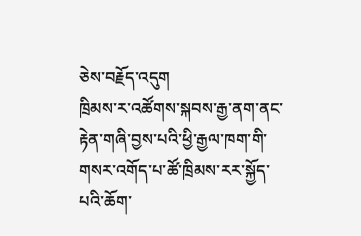ཅེས་བརྗོད་འདུག
ཁྲིམས་ར་འཚོགས་སྐབས་རྒྱ་ནག་ནང་རྟེན་གཞི་བྱས་པའི་ཕྱི་རྒྱལ་ཁག་གི་གསར་འགོད་པ་ཚོ་ཁྲིམས་རར་སྐྱོད་པའི་ཆོག་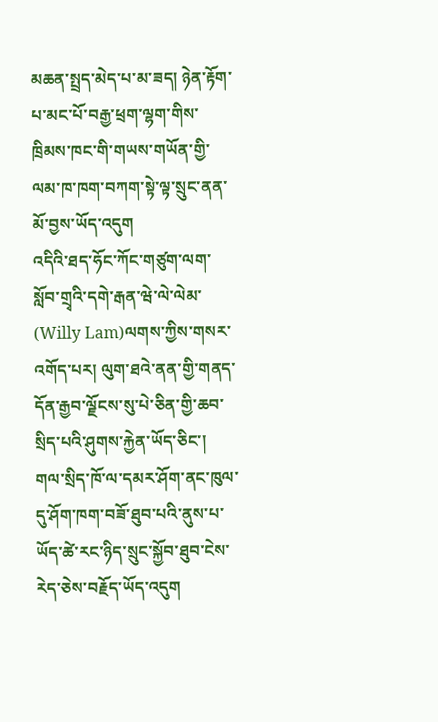མཆན་སྤྲད་མེད་པ་མ་ཟད། ཉེན་རྟོག་པ་མང་པོ་བརྒྱ་ཕྲག་ལྷག་གིས་ཁྲིམས་ཁང་གི་གཡས་གཡོན་གྱི་ལམ་ཁ་ཁག་བཀག་སྟེ་ལྟ་སྲུང་ནན་མོ་བྱས་ཡོད་འདུག
འདིའི་ཐད་ཧོང་ཀོང་གཙུག་ལག་སློབ་གྲྭའི་དགེ་རྒན་ཝེ་ལེ་ལེམ་ (Willy Lam)ལགས་ཀྱིས་གསར་འགོད་པར། ལུག་ཐའེ་ནན་གྱི་གནད་དོན་རྒྱབ་ལྗོངས་སུ་པེ་ཅིན་གྱི་ཆབ་སྲིད་པའི་ཤུགས་རྐྱེན་ཡོད་ཅིང་། གལ་སྲིད་ཁོ་ལ་དམར་ཤོག་ནང་ཁུལ་དུ་ཤོག་ཁག་བཟོ་ཐུབ་པའི་ནུས་པ་ཡོད་ཚེ་རང་ཉིད་སྲུང་སྐྱོབ་ཐུབ་ངེས་རེད་ཅེས་བརྗོད་ཡོད་འདུག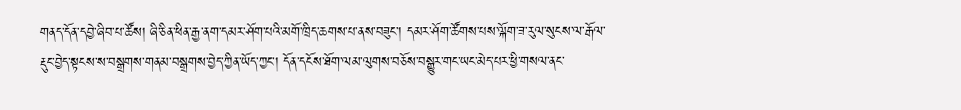གནད་དོན་དབྱེ་ཞིབ་པ་ཚོས། ཞི་ཅིན་ཕིན་རྒྱ་ནག་དམར་ཤོག་པའི་མགོ་ཁྲིད་ཆགས་པ་ནས་བཟུང་། དམར་ཤོག་ཚོགས་པས་ལྐོག་ཟ་རུལ་སུངས་ལ་རྒོལ་རྡུང་བྱེད་སྟངས་ས་བསྒྲགས་གནམ་བསྒྲགས་བྱེད་ཀྱིན་ཡོད་ཀྱང་། དོན་དངོས་ཐོག་ལམ་ལུགས་བཅོས་བསྒྱུར་གང་ཡང་མེད་པར་ཕྱི་གསལ་ནང་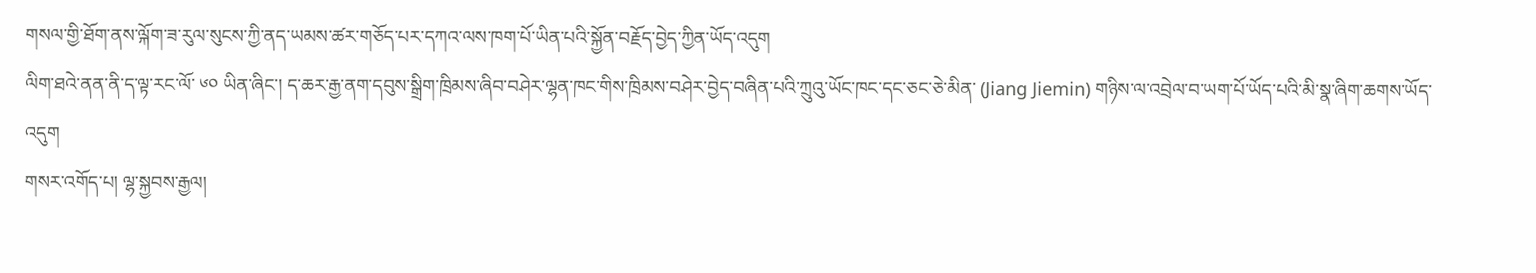གསལ་གྱི་ཐོག་ནས་ལྐོག་ཟ་རུལ་སུངས་ཀྱི་ནད་ཡམས་ཚར་གཅོད་པར་དཀའ་ལས་ཁག་པོ་ཡིན་པའི་སྐྱོན་བརྗོད་བྱེད་ཀྱིན་ཡོད་འདུག
ལིག་ཐའེ་ནན་ནི་ད་ལྟ་རང་ལོ་ ༦༠ ཡིན་ཞིང་། ད་ཆར་རྒྱ་ནག་དབུས་སྒྲིག་ཁྲིམས་ཞིབ་བཤེར་ལྷན་ཁང་གིས་ཁྲིམས་བཤེར་བྱེད་བཞིན་པའི་ཀྲུའུ་ཡོང་ཁང་དང་ཅང་ཅེ་མིན་ (Jiang Jiemin) གཉིས་ལ་འབྲེལ་བ་ཡག་པོ་ཡོད་པའི་མི་སྣ་ཞིག་ཆགས་ཡོད་འདུག
གསར་འགོད་པ། ལྷ་སྐྱབས་རྒྱལ།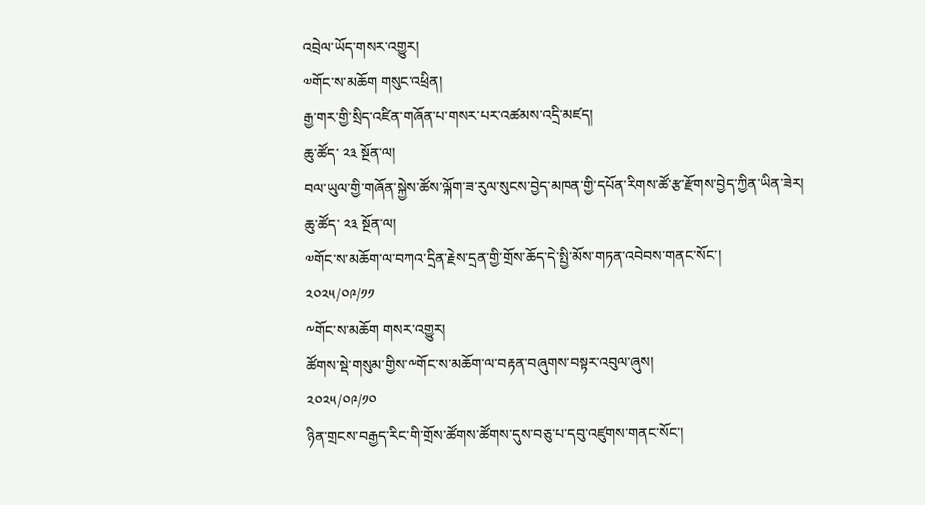འབྲེལ་ཡོད་གསར་འགྱུར།
༧གོང་ས་མཆོག གསུང་འཕྲིན།
རྒྱ་གར་གྱི་སྲིད་འཛིན་གཞོན་པ་གསར་པར་འཚམས་འདྲི་མཛད།
ཆུ་ཚོད་ ༢༣ སྔོན་ལ།
བལ་ཡུལ་གྱི་གཞོན་སྐྱེས་ཚོས་ལྐོག་ཟ་རུལ་སུངས་བྱེད་མཁན་གྱི་དཔོན་རིགས་ཚོ་རྩ་རྫོགས་བྱེད་ཀྱིན་ཡིན་ཟེར།
ཆུ་ཚོད་ ༢༣ སྔོན་ལ།
༧གོང་ས་མཆོག་ལ་བཀའ་དྲིན་རྗེས་དྲན་གྱི་གྲོས་ཆོད་དེ་སྤྱི་མོས་གཏན་འབེབས་གནང་སོང་།
༢༠༢༥/༠༩/༡༡
༸གོང་ས་མཆོག གསར་འགྱུར།
ཚོགས་སྡེ་གསུམ་གྱིས་༸གོང་ས་མཆོག་ལ་བརྟན་བཞུགས་བསྟར་འབུལ་ཞུས།
༢༠༢༥/༠༩/༡༠
ཉིན་གྲངས་བརྒྱད་རིང་གི་གྲོས་ཚོགས་ཚོགས་དུས་བཅུ་པ་དབུ་འཛུགས་གནང་སོང་།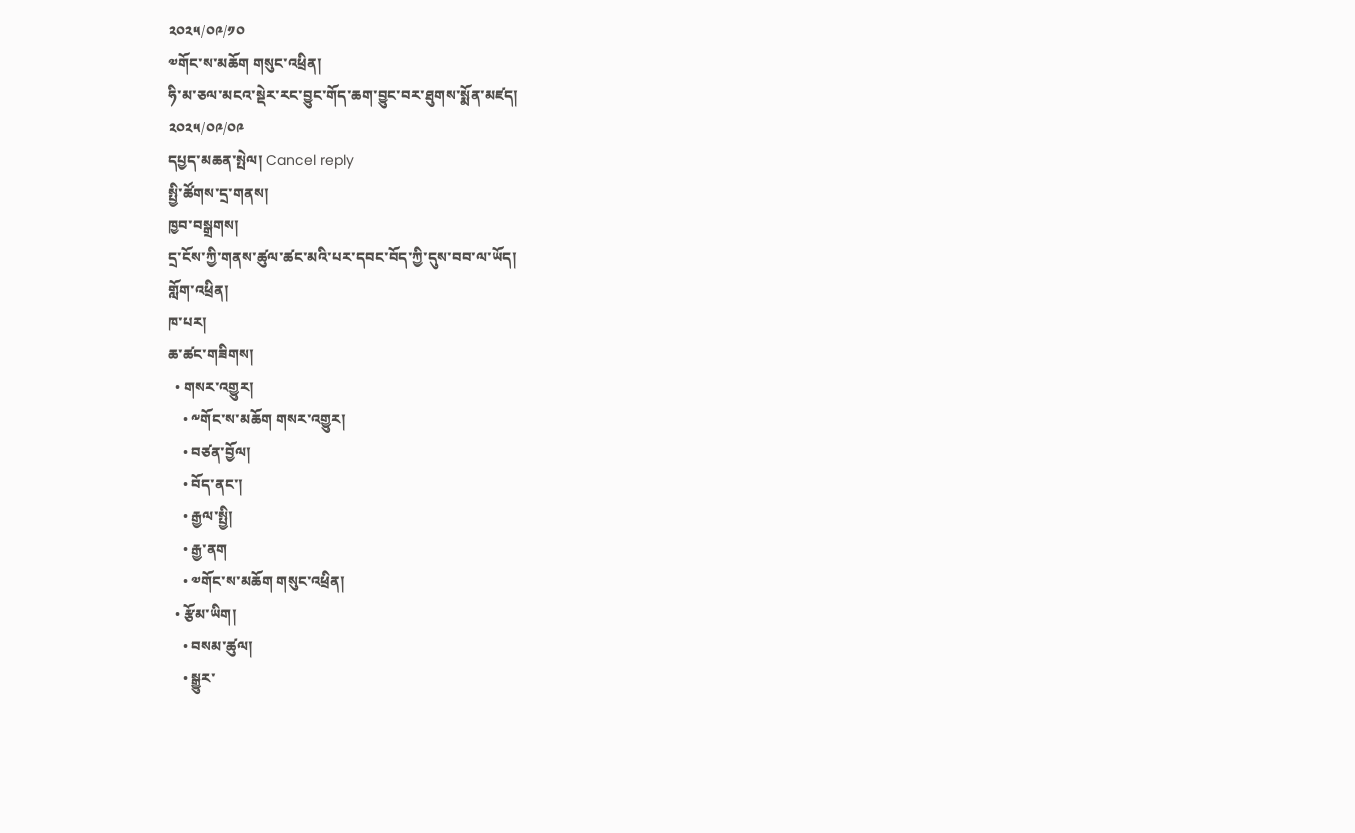༢༠༢༥/༠༩/༡༠
༧གོང་ས་མཆོག གསུང་འཕྲིན།
ཧི་མ་ཅལ་མངའ་སྡེར་རང་བྱུང་གོད་ཆག་བྱུང་བར་ཐུགས་སྨོན་མཛད།
༢༠༢༥/༠༩/༠༩
དཔྱད་མཆན་སྤེལ། Cancel reply
སྤྱི་ཚོགས་དྲ་གནས།
ཁྱབ་བསྒྲགས།
དྲ་ངོས་ཀྱི་གནས་ཚུལ་ཚང་མའི་པར་དབང་བོད་ཀྱི་དུས་བབ་ལ་ཡོད།
གློག་འཕྲིན།
ཁ་པར།
ཆ་ཚང་གཟིགས།
  • གསར་འགྱུར།
    • ༸གོང་ས་མཆོག གསར་འགྱུར།
    • བཙན་བྱོལ།
    • བོད་ནང་།
    • རྒྱལ་སྤྱི།
    • རྒྱ་ནག
    • ༧གོང་ས་མཆོག གསུང་འཕྲིན།
  • རྩོམ་ཡིག།
    • བསམ་ཚུལ།
    • སྒྱུར་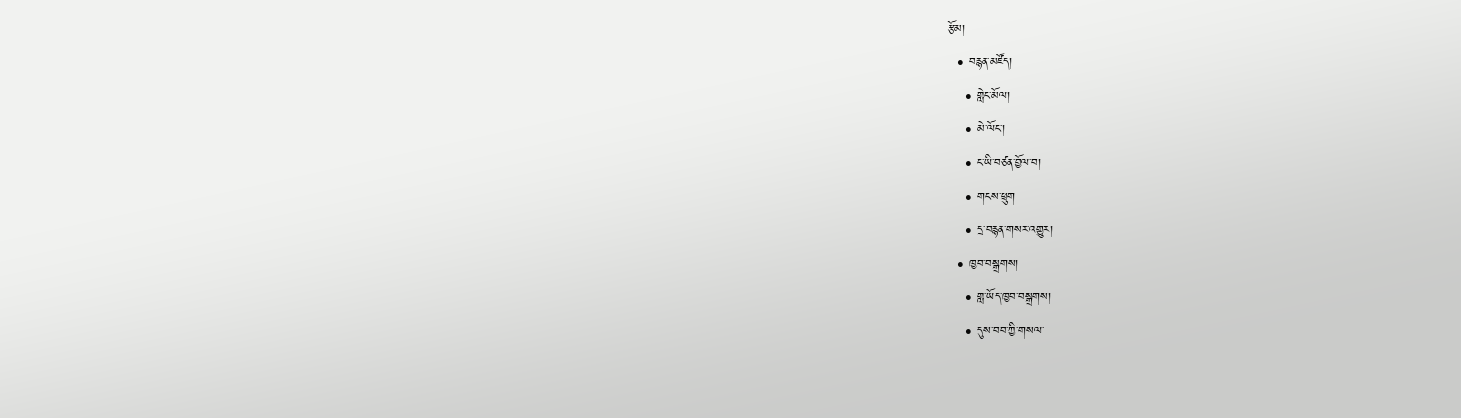རྩོམ།
  • བརྙན་མཛོད།
    • གླེང་མོལ།
    • མེ་ལོང་།
    • ང་ཡི་བཙན་བྱོལ་བ།
    • གངས་ཕྲུག
    • དྲ་བརྙན་གསར་འགྱུར།
  • ཁྱབ་བསྒྲགས།
    • གླ་ཡོད་ཁྱབ་བསྒྲགས།
    • དུས་བབ་ཀྱི་གསལ་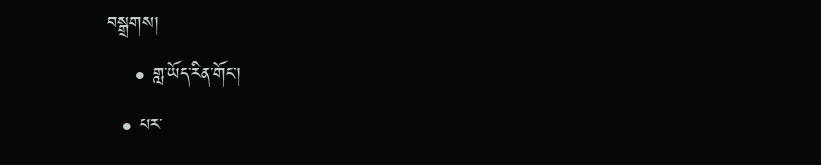བསྒྲགས།
    • གླ་ཡོད་རིན་གོང་།
  • པར་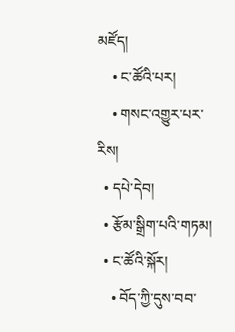མཛོད།
    • ང་ཚོའི་པར།
    • གསང་འགྱུར་པར་རིས།
  • དཔེ་དེབ།
  • རྩོམ་སྒྲིག་པའི་གཏམ།
  • ང་ཚོའི་སྐོར།
    • བོད་ཀྱི་དུས་བབ་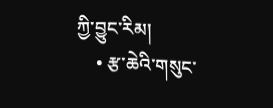ཀྱི་བྱུང་རིམ།
    • རྩ་ཆེའི་གསུང་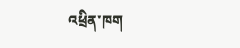འཕྲིན་ཁག